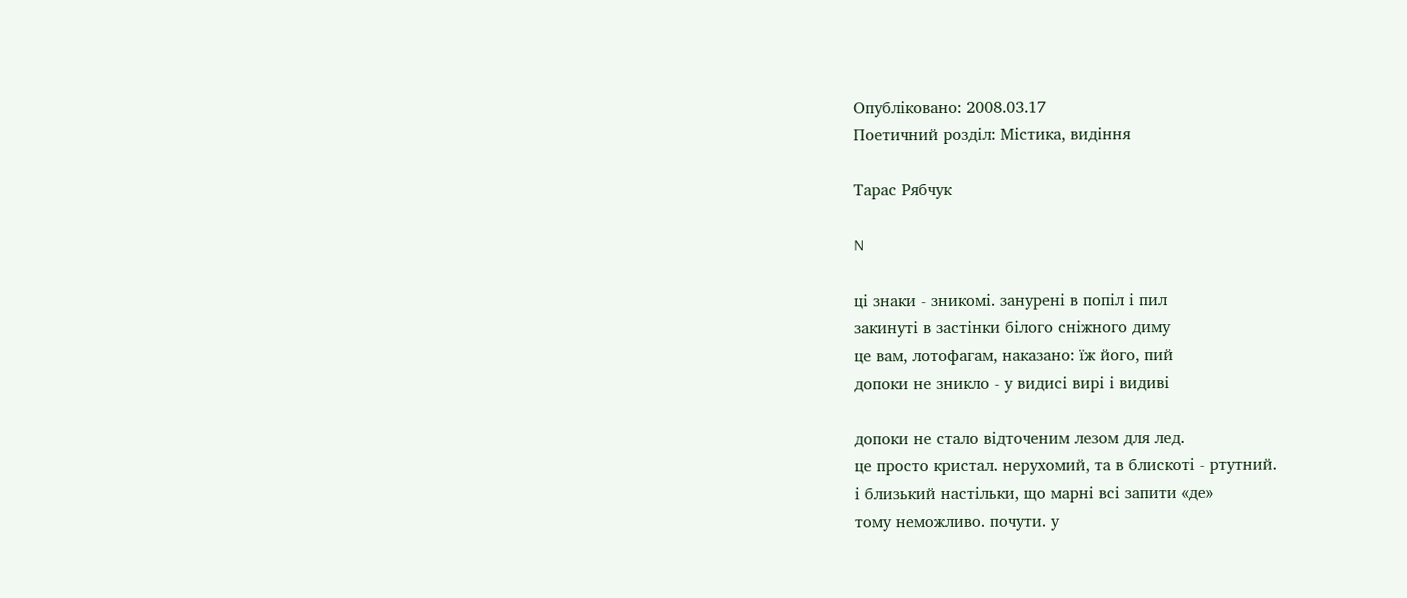Опубліковано: 2008.03.17
Поетичний розділ: Містика, видіння

Тарас Рябчук

N

ці знаки - зникомі. занурені в попіл і пил
закинуті в застінки білого сніжного диму
це вам, лотофагам, наказано: їж його, пий
допоки не зникло - у видисі вирі і видиві

допоки не стало відточеним лезом для лед.
це просто кристал. нерухомий, та в блискоті - ртутний.
і близький настільки, що марні всі запити «де»
тому неможливо. почути. у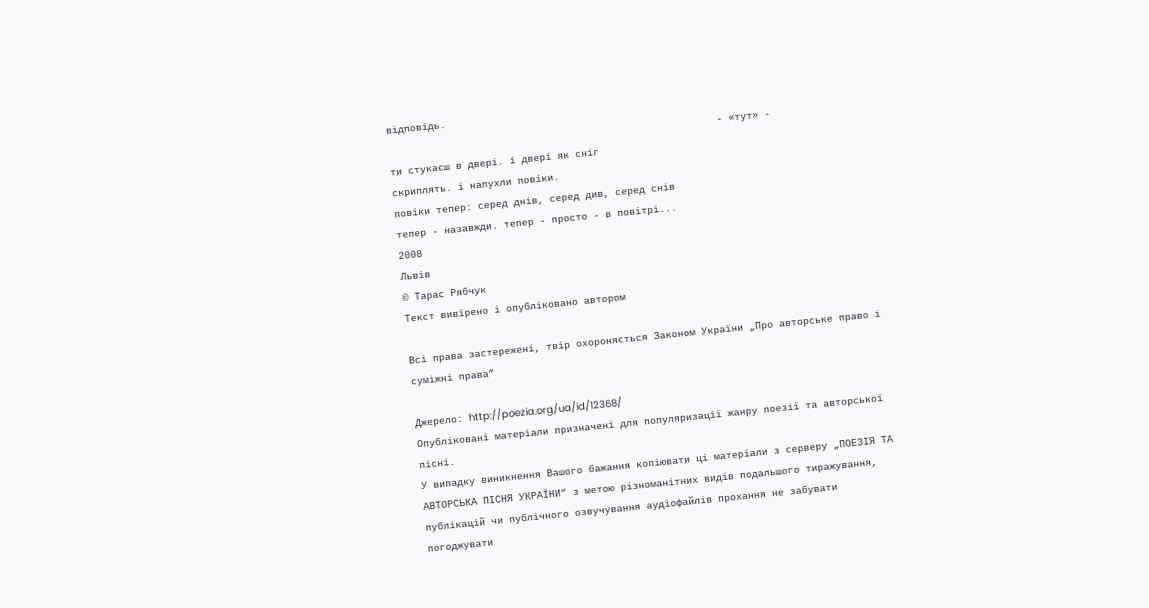відповідь.
                                                       - «тут» -
ти стукаєш в двері. і двері як сніг
скриплять. і напухли повіки.
повіки тепер: серед днів, серед див, серед снів
тепер - назавжди. тепер - просто - в повітрі...
2008
Львів
© Тарас Рябчук
Текст вивірено і опубліковано автором

Всі права застережені, твір охороняється Законом України „Про авторське право і суміжні права”

Джерело: http://poezia.org/ua/id/12368/
Опублiкованi матерiали призначенi для популяризацiї жанру поезiї та авторської пiснi.
У випадку виникнення Вашого бажання копiювати цi матерiали з серверу „ПОЕЗIЯ ТА АВТОРСЬКА ПIСНЯ УКРАЇНИ” з метою рiзноманiтних видiв подальшого тиражування, публiкацiй чи публiчного озвучування аудiофайлiв прохання не забувати погоджувати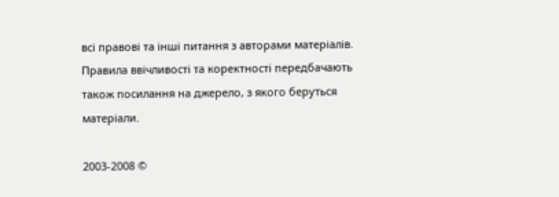всi правовi та iншi питання з авторами матерiалiв. Правила ввiчливостi та коректностi передбачають також посилання на джерело, з якого беруться матерiали.

2003-2008 ©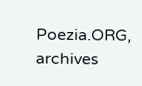Poezia.ORG, archives